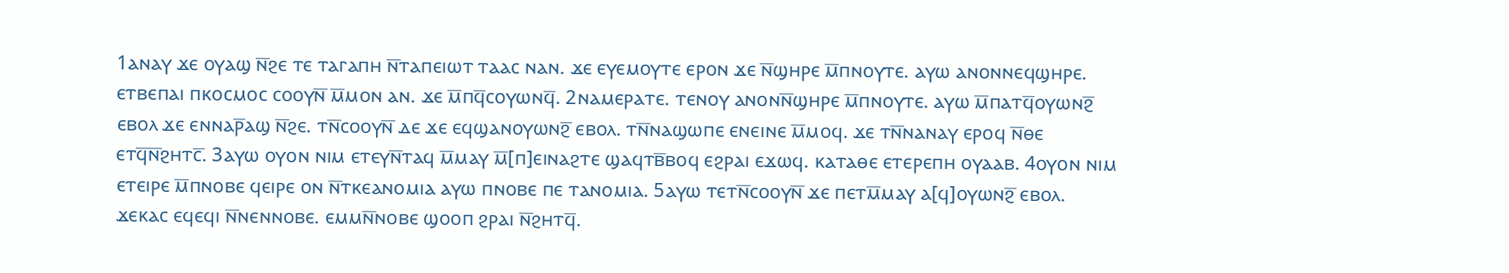1ⲁⲛⲁⲩ ϫⲉ ⲟⲩⲁϣ ⲛ̅ϩⲉ ⲧⲉ ⲧⲁⲅⲁⲡⲏ ⲛ̅ⲧⲁⲡⲉⲓⲱⲧ ⲧⲁⲁⲥ ⲛⲁⲛ. ϫⲉ ⲉⲩⲉⲙⲟⲩⲧⲉ ⲉⲣⲟⲛ ϫⲉ ⲛ̅ϣⲏⲣⲉ ⲙ̅ⲡⲛⲟⲩⲧⲉ. ⲁⲩⲱ ⲁⲛⲟⲛⲛⲉϥϣⲏⲣⲉ. ⲉⲧⲃⲉⲡⲁⲓ ⲡⲕⲟⲥⲙⲟⲥ ⲥⲟⲟⲩⲛ̅ ⲙ̅ⲙⲟⲛ ⲁⲛ. ϫⲉ ⲙ̅ⲡϥ̅ⲥⲟⲩⲱⲛϥ̅. 2ⲛⲁⲙⲉⲣⲁⲧⲉ. ⲧⲉⲛⲟⲩ ⲁⲛⲟⲛⲛ̅ϣⲏⲣⲉ ⲙ̅ⲡⲛⲟⲩⲧⲉ. ⲁⲩⲱ ⲙ̅ⲡⲁⲧϥ̅ⲟⲩⲱⲛϩ̅ ⲉⲃⲟⲗ ϫⲉ ⲉⲛⲛⲁⲣ̅ⲁϣ ⲛ̅ϩⲉ. ⲧⲛ̅ⲥⲟⲟⲩⲛ̅ ⲇⲉ ϫⲉ ⲉϥϣⲁⲛⲟⲩⲱⲛϩ̅ ⲉⲃⲟⲗ. ⲧⲛ̅ⲛⲁϣⲱⲡⲉ ⲉⲛⲉⲓⲛⲉ ⲙ̅ⲙⲟϥ. ϫⲉ ⲧⲛ̅ⲛⲁⲛⲁⲩ ⲉⲣⲟϥ ⲛ̅ⲑⲉ ⲉⲧϥ̅ⲛ̅ϩⲏⲧⲥ̅. 3ⲁⲩⲱ ⲟⲩⲟⲛ ⲛⲓⲙ ⲉⲧⲉⲩⲛ̅ⲧⲁϥ ⲙ̅ⲙⲁⲩ ⲙ̅[ⲡ]ⲉⲓⲛⲁϩⲧⲉ ϣⲁϥⲧⲃ̅ⲃⲟϥ ⲉϩⲣⲁⲓ ⲉϫⲱϥ. ⲕⲁⲧⲁⲑⲉ ⲉⲧⲉⲣⲉⲡⲏ ⲟⲩⲁⲁⲃ. 4ⲟⲩⲟⲛ ⲛⲓⲙ ⲉⲧⲉⲓⲣⲉ ⲙ̅ⲡⲛⲟⲃⲉ ϥⲉⲓⲣⲉ ⲟⲛ ⲛ̅ⲧⲕⲉⲁⲛⲟⲙⲓⲁ ⲁⲩⲱ ⲡⲛⲟⲃⲉ ⲡⲉ ⲧⲁⲛⲟⲙⲓⲁ. 5ⲁⲩⲱ ⲧⲉⲧⲛ̅ⲥⲟⲟⲩⲛ̅ ϫⲉ ⲡⲉⲧⲙ̅ⲙⲁⲩ ⲁ[ϥ]ⲟⲩⲱⲛϩ̅ ⲉⲃⲟⲗ. ϫⲉⲕⲁⲥ ⲉϥⲉϥⲓ ⲛ̅ⲛⲉⲛⲛⲟⲃⲉ. ⲉⲙⲙⲛ̅ⲛⲟⲃⲉ ϣⲟⲟⲡ ϩⲣⲁⲓ ⲛ̅ϩⲏⲧϥ̅.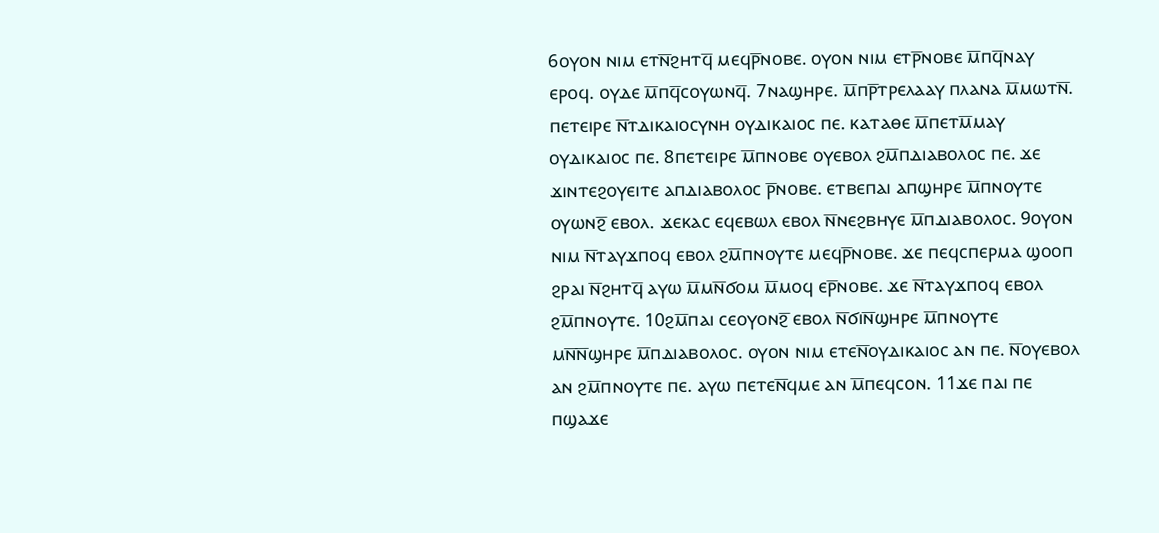6ⲟⲩⲟⲛ ⲛⲓⲙ ⲉⲧⲛ̅ϩⲏⲧϥ̅ ⲙⲉϥⲣ̅ⲛⲟⲃⲉ. ⲟⲩⲟⲛ ⲛⲓⲙ ⲉⲧⲣ̅ⲛⲟⲃⲉ ⲙ̅ⲡϥ̅ⲛⲁⲩ ⲉⲣⲟϥ. ⲟⲩⲇⲉ ⲙ̅ⲡϥ̅ⲥⲟⲩⲱⲛϥ̅. 7ⲛⲁϣⲏⲣⲉ. ⲙ̅ⲡⲣ̅ⲧⲣⲉⲗⲁⲁⲩ ⲡⲗⲁⲛⲁ ⲙ̅ⲙⲱⲧⲛ̅. ⲡⲉⲧⲉⲓⲣⲉ ⲛ̅ⲧⲇⲓⲕⲁⲓⲟⲥⲩⲛⲏ ⲟⲩⲇⲓⲕⲁⲓⲟⲥ ⲡⲉ. ⲕⲁⲧⲁⲑⲉ ⲙ̅ⲡⲉⲧⲙ̅ⲙⲁⲩ ⲟⲩⲇⲓⲕⲁⲓⲟⲥ ⲡⲉ. 8ⲡⲉⲧⲉⲓⲣⲉ ⲙ̅ⲡⲛⲟⲃⲉ ⲟⲩⲉⲃⲟⲗ ϩⲙ̅ⲡⲇⲓⲁⲃⲟⲗⲟⲥ ⲡⲉ. ϫⲉ ϫⲓⲛⲧⲉϩⲟⲩⲉⲓⲧⲉ ⲁⲡⲇⲓⲁⲃⲟⲗⲟⲥ ⲣ̅ⲛⲟⲃⲉ. ⲉⲧⲃⲉⲡⲁⲓ ⲁⲡϣⲏⲣⲉ ⲙ̅ⲡⲛⲟⲩⲧⲉ ⲟⲩⲱⲛϩ̅ ⲉⲃⲟⲗ. ϫⲉⲕⲁⲥ ⲉϥⲉⲃⲱⲗ ⲉⲃⲟⲗ ⲛ̅ⲛⲉϩⲃⲏⲩⲉ ⲙ̅ⲡⲇⲓⲁⲃⲟⲗⲟⲥ. 9ⲟⲩⲟⲛ ⲛⲓⲙ ⲛ̅ⲧⲁⲩϫⲡⲟϥ ⲉⲃⲟⲗ ϩⲙ̅ⲡⲛⲟⲩⲧⲉ ⲙⲉϥⲣ̅ⲛⲟⲃⲉ. ϫⲉ ⲡⲉϥⲥⲡⲉⲣⲙⲁ ϣⲟⲟⲡ ϩⲣⲁⲓ ⲛ̅ϩⲏⲧϥ̅ ⲁⲩⲱ ⲙ̅ⲙⲛ̅ϭⲟⲙ ⲙ̅ⲙⲟϥ ⲉⲣ̅ⲛⲟⲃⲉ. ϫⲉ ⲛ̅ⲧⲁⲩϫⲡⲟϥ ⲉⲃⲟⲗ ϩⲙ̅ⲡⲛⲟⲩⲧⲉ. 10ϩⲙ̅ⲡⲁⲓ ⲥⲉⲟⲩⲟⲛϩ̅ ⲉⲃⲟⲗ ⲛ̅ϭⲓⲛ̅ϣⲏⲣⲉ ⲙ̅ⲡⲛⲟⲩⲧⲉ ⲙⲛ̅ⲛ̅ϣⲏⲣⲉ ⲙ̅ⲡⲇⲓⲁⲃⲟⲗⲟⲥ. ⲟⲩⲟⲛ ⲛⲓⲙ ⲉⲧⲉⲛ̅ⲟⲩⲇⲓⲕⲁⲓⲟⲥ ⲁⲛ ⲡⲉ. ⲛ̅ⲟⲩⲉⲃⲟⲗ ⲁⲛ ϩⲙ̅ⲡⲛⲟⲩⲧⲉ ⲡⲉ. ⲁⲩⲱ ⲡⲉⲧⲉⲛ̅ϥⲙⲉ ⲁⲛ ⲙ̅ⲡⲉϥⲥⲟⲛ. 11ϫⲉ ⲡⲁⲓ ⲡⲉ ⲡϣⲁϫⲉ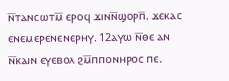ⲛ̅ⲧⲁⲛⲥⲱⲧⲙ̅ ⲉⲣⲟϥ ϫⲓⲛⲛ̅ϣⲟⲣⲡ̅. ϫⲉⲕⲁⲥ ⲉⲛⲉⲙⲉⲣⲉⲛⲉⲛⲉⲣⲏⲩ. 12ⲁⲩⲱ ⲛ̅ⲑⲉ ⲁⲛ ⲛ̅ⲕⲁⲓⲛ ⲉⲩⲉⲃⲟⲗ ϩⲙ̅ⲡⲡⲟⲛⲏⲣⲟⲥ ⲡⲉ.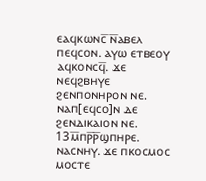ⲉⲁϥⲕⲱⲛⲥ̅ ⲛ̅ⲁⲃⲉⲗ ⲡⲉϥⲥⲟⲛ. ⲁⲩⲱ ⲉⲧⲃⲉⲟⲩ ⲁϥⲕⲟⲛⲥϥ̅. ϫⲉ ⲛⲉϥϩⲃⲏⲩⲉ ϩⲉⲛⲡⲟⲛⲏⲣⲟⲛ ⲛⲉ. ⲛⲁⲡ[ⲉϥⲥⲟ]ⲛ ⲇⲉ ϩⲉⲛⲇⲓⲕⲁⲓⲟⲛ ⲛⲉ. 13ⲙ̅ⲡⲣ̅ⲣ̅ϣⲡⲏⲣⲉ. ⲛⲁⲥⲛⲏⲩ. ϫⲉ ⲡⲕⲟⲥⲙⲟⲥ ⲙⲟⲥⲧⲉ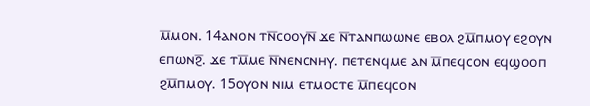ⲙ̅ⲙⲟⲛ. 14ⲁⲛⲟⲛ ⲧⲛ̅ⲥⲟⲟⲩⲛ̅ ϫⲉ ⲛ̅ⲧⲁⲛⲡⲱⲱⲛⲉ ⲉⲃⲟⲗ ϩⲙ̅ⲡⲙⲟⲩ ⲉϩⲟⲩⲛ ⲉⲡⲱⲛϩ̅. ϫⲉ ⲧⲙ̅ⲙⲉ ⲛ̅ⲛⲉⲛⲥⲛⲏⲩ. ⲡⲉⲧⲉⲛϥⲙⲉ ⲁⲛ ⲙ̅ⲡⲉϥⲥⲟⲛ ⲉϥϣⲟⲟⲡ ϩⲙ̅ⲡⲙⲟⲩ. 15ⲟⲩⲟⲛ ⲛⲓⲙ ⲉⲧⲙⲟⲥⲧⲉ ⲙ̅ⲡⲉϥⲥⲟⲛ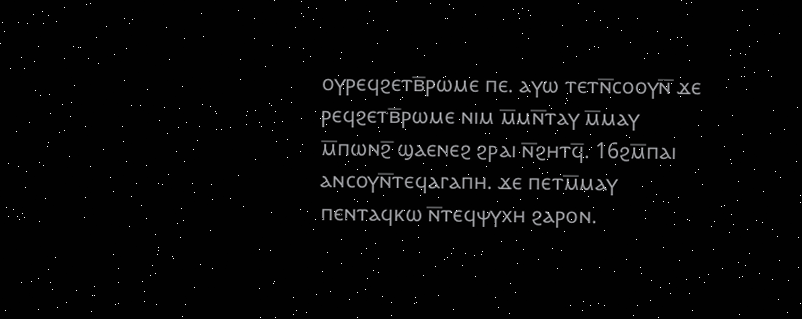ⲟⲩⲣⲉϥϩⲉⲧⲃ̅ⲣⲱⲙⲉ ⲡⲉ. ⲁⲩⲱ ⲧⲉⲧⲛ̅ⲥⲟⲟⲩⲛ̅ ϫⲉ ⲣⲉϥϩⲉⲧⲃ̅ⲣⲱⲙⲉ ⲛⲓⲙ ⲙ̅ⲙⲛ̅ⲧⲁⲩ ⲙ̅ⲙⲁⲩ ⲙ̅ⲡⲱⲛϩ̅ ϣⲁⲉⲛⲉϩ ϩⲣⲁⲓ ⲛ̅ϩⲏⲧϥ̅. 16ϩⲙ̅ⲡⲁⲓ ⲁⲛⲥⲟⲩⲛ̅ⲧⲉϥⲁⲅⲁⲡⲏ. ϫⲉ ⲡⲉⲧⲙ̅ⲙⲁⲩ ⲡⲉⲛⲧⲁϥⲕⲱ ⲛ̅ⲧⲉϥⲯⲩⲭⲏ ϩⲁⲣⲟⲛ.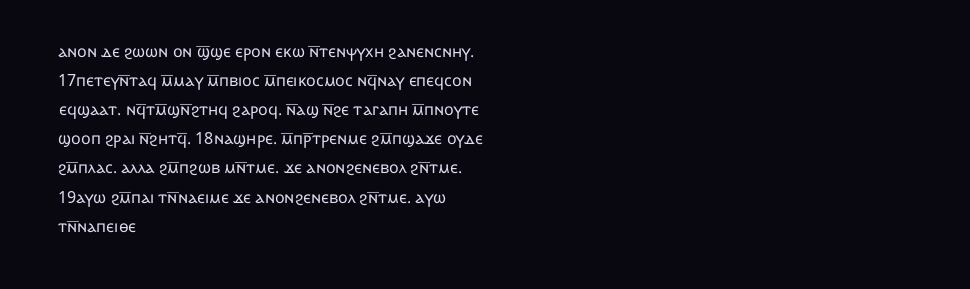ⲁⲛⲟⲛ ⲇⲉ ϩⲱⲱⲛ ⲟⲛ ϣ̅ϣⲉ ⲉⲣⲟⲛ ⲉⲕⲱ ⲛ̅ⲧⲉⲛⲯⲩⲭⲏ ϩⲁⲛⲉⲛⲥⲛⲏⲩ. 17ⲡⲉⲧⲉⲩⲛ̅ⲧⲁϥ ⲙ̅ⲙⲁⲩ ⲙ̅ⲡⲃⲓⲟⲥ ⲙ̅ⲡⲉⲓⲕⲟⲥⲙⲟⲥ ⲛϥ̅ⲛⲁⲩ ⲉⲡⲉϥⲥⲟⲛ ⲉϥϣⲁⲁⲧ. ⲛϥ̅ⲧⲙ̅ϣⲛ̅ϩⲧⲏϥ ϩⲁⲣⲟϥ. ⲛ̅ⲁϣ ⲛ̅ϩⲉ ⲧⲁⲅⲁⲡⲏ ⲙ̅ⲡⲛⲟⲩⲧⲉ ϣⲟⲟⲡ ϩⲣⲁⲓ ⲛ̅ϩⲏⲧϥ̅. 18ⲛⲁϣⲏⲣⲉ. ⲙ̅ⲡⲣ̅ⲧⲣⲉⲛⲙⲉ ϩⲙ̅ⲡϣⲁϫⲉ ⲟⲩⲇⲉ ϩⲙ̅ⲡⲗⲁⲥ. ⲁⲗⲗⲁ ϩⲙ̅ⲡϩⲱⲃ ⲙⲛ̅ⲧⲙⲉ. ϫⲉ ⲁⲛⲟⲛϩⲉⲛⲉⲃⲟⲗ ϩⲛ̅ⲧⲙⲉ. 19ⲁⲩⲱ ϩⲙ̅ⲡⲁⲓ ⲧⲛ̅ⲛⲁⲉⲓⲙⲉ ϫⲉ ⲁⲛⲟⲛϩⲉⲛⲉⲃⲟⲗ ϩⲛ̅ⲧⲙⲉ. ⲁⲩⲱ ⲧⲛ̅ⲛⲁⲡⲉⲓⲑⲉ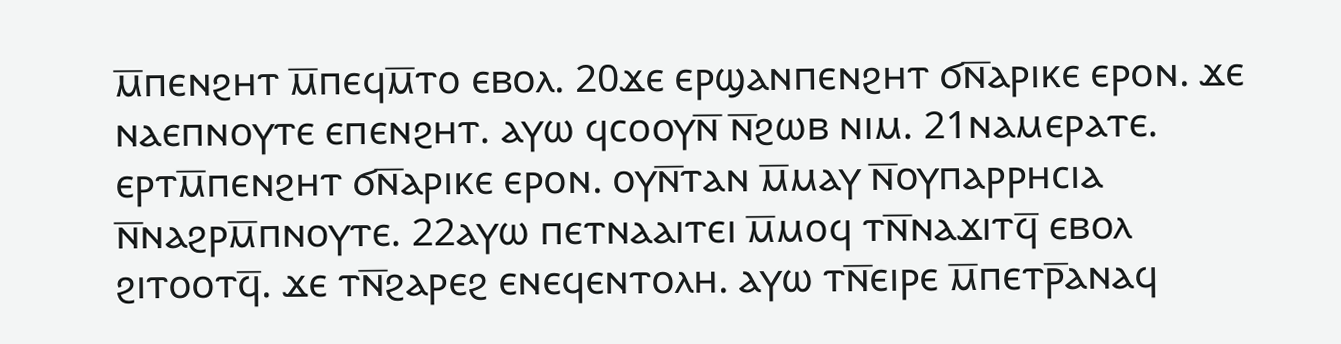ⲙ̅ⲡⲉⲛϩⲏⲧ ⲙ̅ⲡⲉϥⲙ̅ⲧⲟ ⲉⲃⲟⲗ. 20ϫⲉ ⲉⲣϣⲁⲛⲡⲉⲛϩⲏⲧ ϭⲛ̅ⲁⲣⲓⲕⲉ ⲉⲣⲟⲛ. ϫⲉ ⲛⲁⲉⲡⲛⲟⲩⲧⲉ ⲉⲡⲉⲛϩⲏⲧ. ⲁⲩⲱ ϥⲥⲟⲟⲩⲛ̅ ⲛ̅ϩⲱⲃ ⲛⲓⲙ. 21ⲛⲁⲙⲉⲣⲁⲧⲉ. ⲉⲣⲧⲙ̅ⲡⲉⲛϩⲏⲧ ϭⲛ̅ⲁⲣⲓⲕⲉ ⲉⲣⲟⲛ. ⲟⲩⲛ̅ⲧⲁⲛ ⲙ̅ⲙⲁⲩ ⲛ̅ⲟⲩⲡⲁⲣⲣⲏⲥⲓⲁ ⲛ̅ⲛⲁϩⲣⲙ̅ⲡⲛⲟⲩⲧⲉ. 22ⲁⲩⲱ ⲡⲉⲧⲛⲁⲁⲓⲧⲉⲓ ⲙ̅ⲙⲟϥ ⲧⲛ̅ⲛⲁϫⲓⲧϥ̅ ⲉⲃⲟⲗ ϩⲓⲧⲟⲟⲧϥ̅. ϫⲉ ⲧⲛ̅ϩⲁⲣⲉϩ ⲉⲛⲉϥⲉⲛⲧⲟⲗⲏ. ⲁⲩⲱ ⲧⲛ̅ⲉⲓⲣⲉ ⲙ̅ⲡⲉⲧⲣ̅ⲁⲛⲁϥ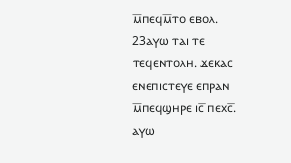ⲙ̅ⲡⲉϥⲙ̅ⲧⲟ ⲉⲃⲟⲗ. 23ⲁⲩⲱ ⲧⲁⲓ ⲧⲉ ⲧⲉϥⲉⲛⲧⲟⲗⲏ. ϫⲉⲕⲁⲥ ⲉⲛⲉⲡⲓⲥⲧⲉⲩⲉ ⲉⲡⲣⲁⲛ ⲙ̅ⲡⲉϥϣⲏⲣⲉ ⲓⲥ̅ ⲡⲉⲭⲥ̅. ⲁⲩⲱ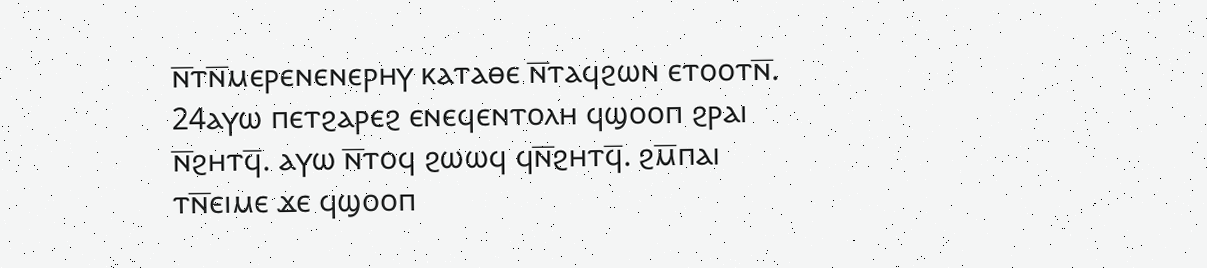ⲛ̅ⲧⲛ̅ⲙⲉⲣⲉⲛⲉⲛⲉⲣⲏⲩ ⲕⲁⲧⲁⲑⲉ ⲛ̅ⲧⲁϥϩⲱⲛ ⲉⲧⲟⲟⲧⲛ̅. 24ⲁⲩⲱ ⲡⲉⲧϩⲁⲣⲉϩ ⲉⲛⲉϥⲉⲛⲧⲟⲗⲏ ϥϣⲟⲟⲡ ϩⲣⲁⲓ ⲛ̅ϩⲏⲧϥ̅. ⲁⲩⲱ ⲛ̅ⲧⲟϥ ϩⲱⲱϥ ϥⲛ̅ϩⲏⲧϥ̅. ϩⲙ̅ⲡⲁⲓ ⲧⲛ̅ⲉⲓⲙⲉ ϫⲉ ϥϣⲟⲟⲡ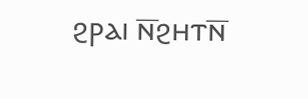ϩⲣⲁⲓ ⲛ̅ϩⲏⲧⲛ̅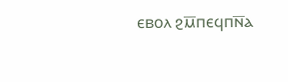ⲉⲃⲟⲗ ϩⲙ̅ⲡⲉϥⲡⲛ̅ⲁ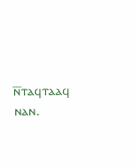ⲛ̅ⲧⲁϥⲧⲁⲁϥ ⲛⲁⲛ.